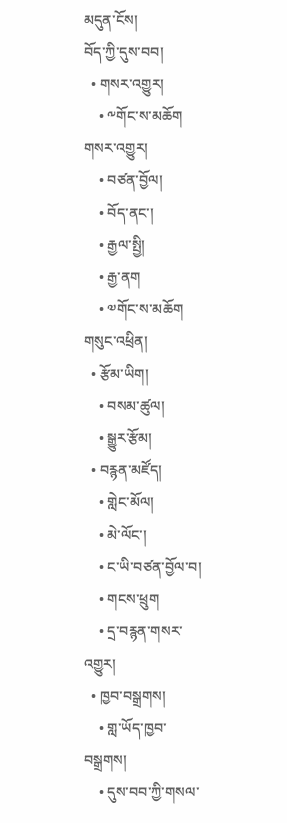མདུན་ངོས།
བོད་ཀྱི་དུས་བབ།
  • གསར་འགྱུར།
    • ༸གོང་ས་མཆོག གསར་འགྱུར།
    • བཙན་བྱོལ།
    • བོད་ནང་།
    • རྒྱལ་སྤྱི།
    • རྒྱ་ནག
    • ༧གོང་ས་མཆོག གསུང་འཕྲིན།
  • རྩོམ་ཡིག།
    • བསམ་ཚུལ།
    • སྒྱུར་རྩོམ།
  • བརྙན་མཛོད།
    • གླེང་མོལ།
    • མེ་ལོང་།
    • ང་ཡི་བཙན་བྱོལ་བ།
    • གངས་ཕྲུག
    • དྲ་བརྙན་གསར་འགྱུར།
  • ཁྱབ་བསྒྲགས།
    • གླ་ཡོད་ཁྱབ་བསྒྲགས།
    • དུས་བབ་ཀྱི་གསལ་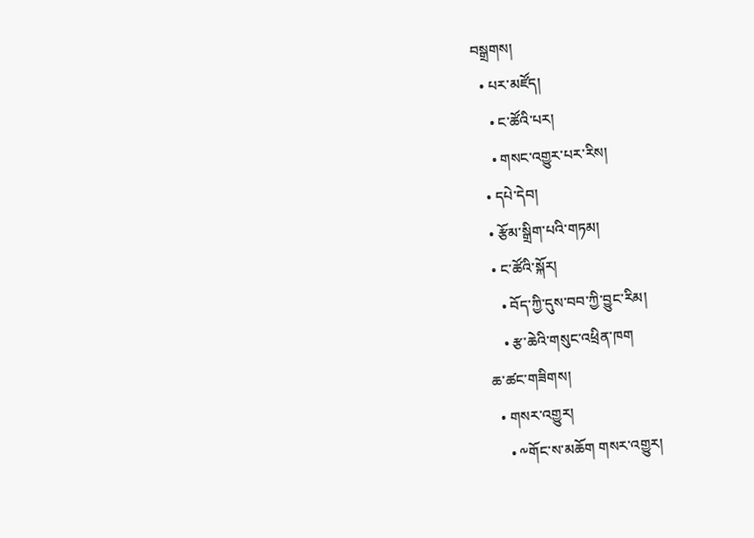བསྒྲགས།
  • པར་མཛོད།
    • ང་ཚོའི་པར།
    • གསང་འགྱུར་པར་རིས།
  • དཔེ་དེབ།
  • རྩོམ་སྒྲིག་པའི་གཏམ།
  • ང་ཚོའི་སྐོར།
    • བོད་ཀྱི་དུས་བབ་ཀྱི་བྱུང་རིམ།
    • རྩ་ཆེའི་གསུང་འཕྲིན་ཁག
ཆ་ཚང་གཟིགས།
  • གསར་འགྱུར།
    • ༸གོང་ས་མཆོག གསར་འགྱུར།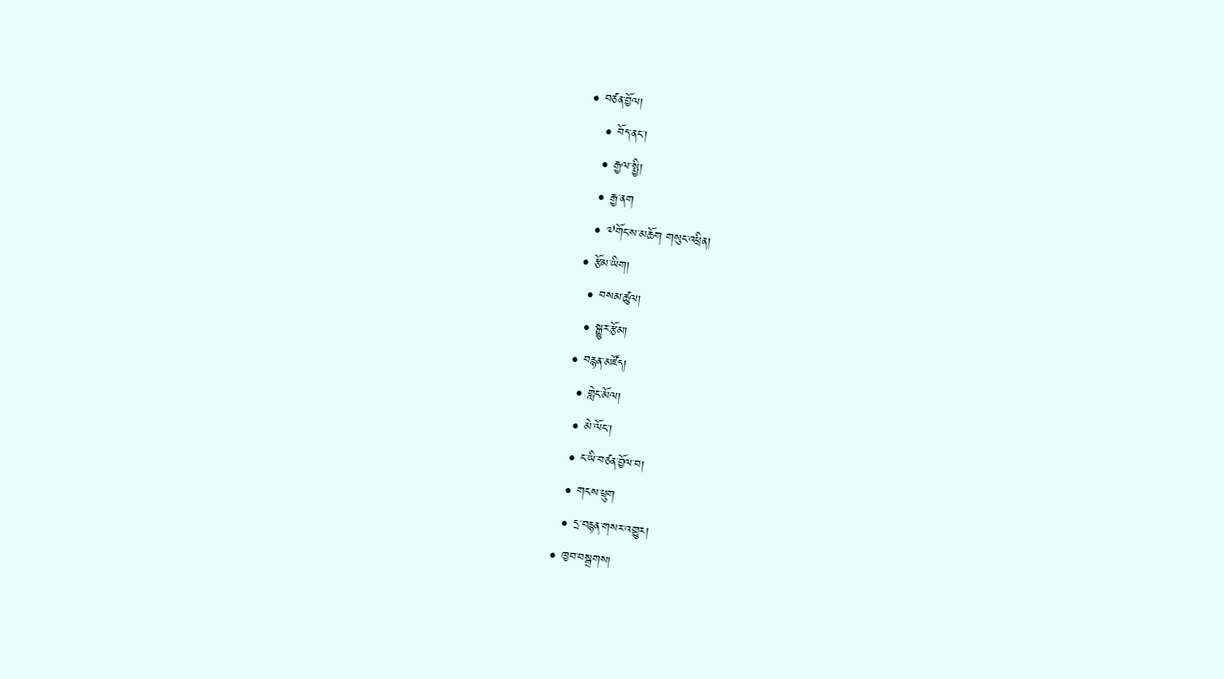• བཙན་བྱོལ།
    • བོད་ནང་།
    • རྒྱལ་སྤྱི།
    • རྒྱ་ནག
    • ༧གོང་ས་མཆོག གསུང་འཕྲིན།
  • རྩོམ་ཡིག།
    • བསམ་ཚུལ།
    • སྒྱུར་རྩོམ།
  • བརྙན་མཛོད།
    • གླེང་མོལ།
    • མེ་ལོང་།
    • ང་ཡི་བཙན་བྱོལ་བ།
    • གངས་ཕྲུག
    • དྲ་བརྙན་གསར་འགྱུར།
  • ཁྱབ་བསྒྲགས།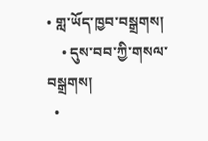• གླ་ཡོད་ཁྱབ་བསྒྲགས།
    • དུས་བབ་ཀྱི་གསལ་བསྒྲགས།
  •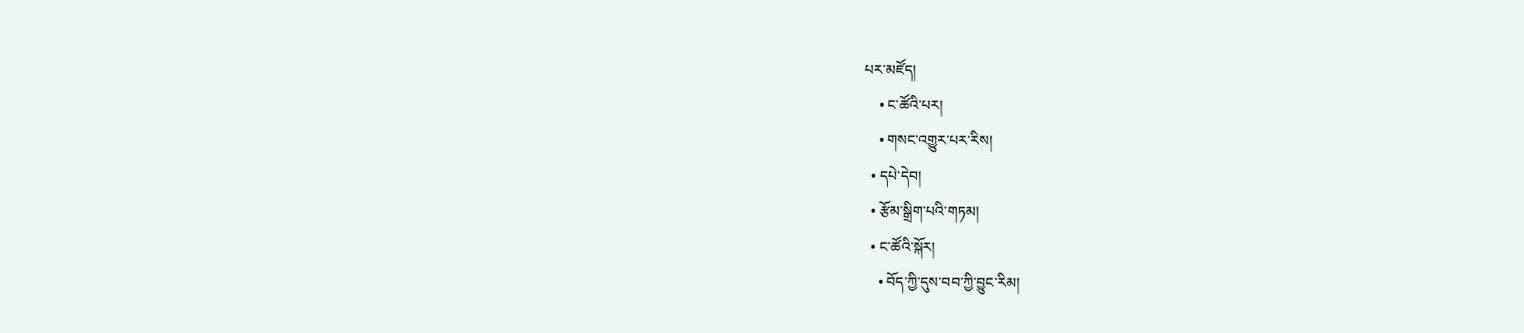པར་མཛོད།
    • ང་ཚོའི་པར།
    • གསང་འགྱུར་པར་རིས།
  • དཔེ་དེབ།
  • རྩོམ་སྒྲིག་པའི་གཏམ།
  • ང་ཚོའི་སྐོར།
    • བོད་ཀྱི་དུས་བབ་ཀྱི་བྱུང་རིམ།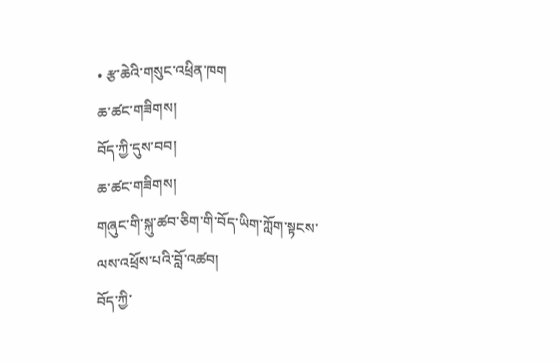• རྩ་ཆེའི་གསུང་འཕྲིན་ཁག
ཆ་ཚང་གཟིགས།
བོད་ཀྱི་དུས་བབ།
ཆ་ཚང་གཟིགས།
གཞུང་གི་སྐུ་ཚབ་ཅིག་གི་བོད་ཡིག་ཀློག་སྟངས་ལས་འཕྲོས་པའི་བློ་འཚབ།
བོད་ཀྱི་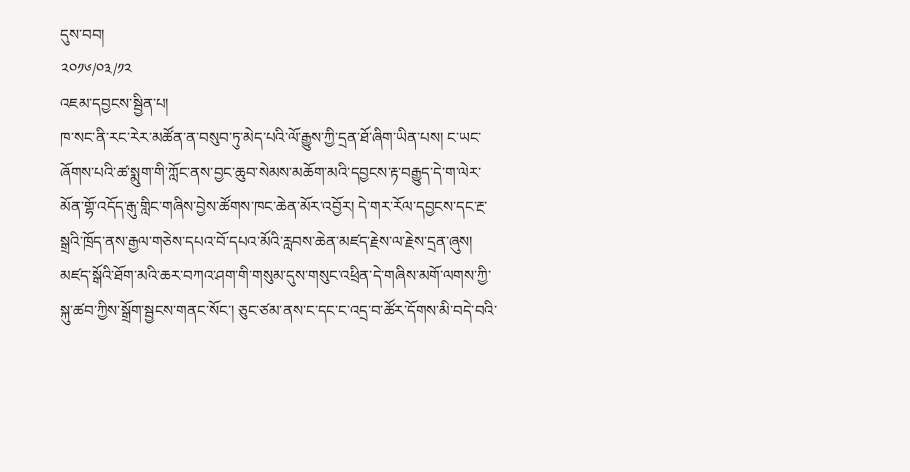དུས་བབ།
༢༠༡༦/༠༣/༡༢
འཇམ་དབྱངས་སྦྱིན་པ།
ཁ་སང་ནི་རང་རེར་མཚོན་ན་བསུབ་ཏུ་མེད་པའི་ལོ་རྒྱུས་ཀྱི་དྲན་ཐོ་ཞིག་ཡིན་པས། ང་ཡང་ཞོགས་པའི་ཚ་སྨུག་གི་ཀློང་ནས་བྱང་ཆུབ་སེམས་མཆོག་མའི་དབྱངས་རྟ་བརྒྱུད་དེ་ག་ལེར་མོན་གྷོ་འདོད་རྒུ་གླིང་གཞིས་བྱེས་ཚོགས་ཁང་ཆེན་མོར་འབྱོར། དེ་གར་རོལ་དབྱངས་དང་རྔ་སྒྲའི་ཁྲོད་ནས་རྒྱལ་གཅེས་དཔའ་བོ་དཔའ་མོའི་རླབས་ཆེན་མཛད་རྗེས་ལ་རྗེས་དྲན་ཞུས། མཛད་སྒོའི་ཐོག་མའི་ཆར་བཀའ་ཤག་གི་གསུམ་དུས་གསུང་འཕྲིན་དེ་གཞིས་མགོ་ལགས་ཀྱི་སྐུ་ཚབ་ཀྱིས་སྒྲོག་སྦྱངས་གནང་སོང་། ཅུང་ཙམ་ནས་ང་དང་ང་འདྲ་བ་ཚོར་དོགས་མི་བདེ་བའི་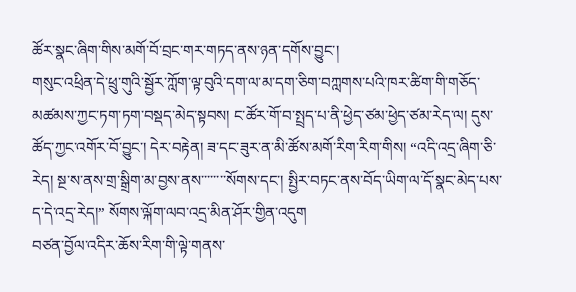ཚོར་སྣང་ཞིག་གིས་མགོ་བོ་བྲང་གར་གཏད་ནས་ཉན་དགོས་བྱུང་།
གསུང་འཕྲིན་དེ་ཕྲུ་གུའི་སྦྱོར་ཀློག་ལྟ་བུའི་དག་ལ་མ་དག་ཅིག་བཀླགས་པའི་ཁར་ཚིག་གི་གཅོད་མཚམས་ཀྱང་ཏག་ཏག་བསྡད་མེད་སྟབས། ང་ཚོར་གོ་བ་སྤྲད་པ་ནི་ཕྱེད་ཙམ་ཕྱེད་ཙམ་རེད་ལ། དུས་ཚོད་ཀྱང་འགོར་བོ་བྱུང་། དེར་བརྟེན། ཟ་དང་ཟུར་ན་མི་ཚོས་མགོ་རིག་རིག་གིས། “འདི་འདྲ་ཞིག་ཅི་རེད། སྔ་ས་ནས་གྲ་སྒྲིག་མ་བྱས་ནས་་་་་་་་སོགས་དང་། སྤྱིར་བཏང་ནས་བོད་ཡིག་ལ་དོ་སྣང་མེད་པས་ད་དེ་འདྲ་རེད།” སོགས་ལྐོག་ལབ་འདྲ་མིན་ཤོར་གྱིན་འདུག
བཙན་བྱོལ་འདིར་ཆོས་རིག་གི་ལྟེ་གནས་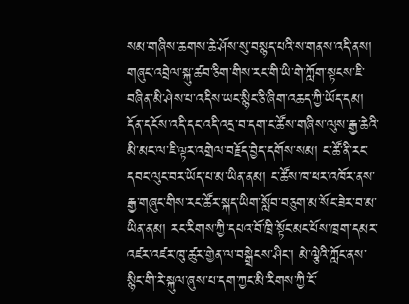སམ་གཞིས་ཆགས་ཆེ་ཤོས་སུ་བསྙད་པའི་ས་གནས་འདི་ནས། གཞུང་འབྲེལ་སྐུ་ཚབ་ཅིག་གིས་རང་གི་ཡི་གེ་ཀློག་སྟངས་ཇི་བཞིན་མི་ཤེས་པ་འདིས་ཡང་སྙིང་ཅི་ཞིག་འཆད་ཀྱི་ཡོད་དམ། དོན་དངོས་འདི་དང་འདི་འདྲ་བ་དག་ང་ཚོས་གཞིས་ལུས་རྒྱ་ཆེའི་མི་མང་ལ་ཇི་ལྟར་འགྲེལ་བརྗོད་བྱེད་དགོས་སམ། ང་ཚོ་ནི་རང་དབང་ལུང་བར་ཡོད་པ་མ་ཡིན་ནམ། ང་ཚོས་ཁ་ཕར་འཁོར་ནས་རྒྱ་གཞུང་གིས་རང་ཚོར་སྐད་ཡིག་སློབ་བཅུག་མ་སོང་ཟེར་བ་མ་ཡིན་ནམ། རང་རིགས་ཀྱི་དཔའ་བོ་ཁྲི་སྟོང་མང་པོས་ཁྲག་དམར་འཛར་འཛར་ཁུ་ཚུར་གྱེན་ལ་བསྒྲེངས་ཤིང་། མེ་ལྕེའི་ཀློང་ནས་སྙིང་གི་རེ་སྐུལ་ཞུས་པ་དག་ཀྱང་མི་རིགས་ཀྱི་ངོ་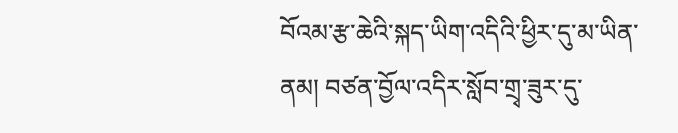བོའམ་རྩ་ཆེའི་སྐད་ཡིག་འདིའི་ཕྱིར་དུ་མ་ཡིན་ནམ། བཙན་བྱོལ་འདིར་སློབ་གྲྭ་ཟུར་དུ་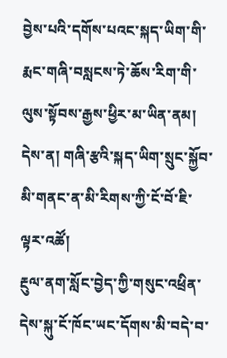བྱེས་པའི་དགོས་པའང་སྐད་ཡིག་གི་རྨང་གཞི་བསླངས་ཏེ་ཆོས་རིག་གི་ལུས་སྟོབས་རྒྱས་ཕྱིར་མ་ཡིན་ནམ། དེས་ན། གཞི་རྩའི་སྐད་ཡིག་སྲུང་སྐྱོབ་མི་གནང་ན་མི་རིགས་ཀྱི་ངོ་བོ་ཇི་ལྟར་འཚོ།
རྔུལ་ནག་སློང་བྱེད་ཀྱི་གསུང་འཕྲིན་དེས་སྐུ་ངོ་ཁོང་ཡང་དོགས་མི་བདེ་བ་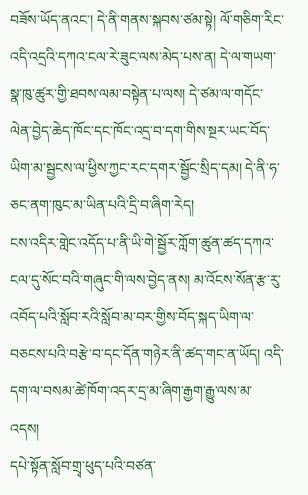བཟོས་ཡོད་ནའང་། དེ་ནི་གནས་སྐབས་ཙམ་སྟེ། ལོ་གཅིག་རིང་འདི་འདྲའི་དཀའ་ངལ་རེ་ཟུང་ལས་མེད་པས་ན། དེ་ལ་གཡག་སྣ་ཁུ་ཚུར་གྱི་ཐབས་ལམ་བསྟེན་པ་ལས། དེ་ཙམ་ལ་གདོང་ལེན་བྱེད་ཆེད་ཁོང་དང་ཁོང་འདྲ་བ་དག་གིས་སྔར་ཡང་བོད་ཡིག་མ་སྦྱངས་ལ་ཕྱིས་ཀྱང་རང་དགར་སྦྱོང་སྲིད་དམ། དེ་ནི་ཧ་ཅང་ནག་ཁུང་མ་ཡིན་པའི་དྲི་བ་ཞིག་རེད།
ངས་འདིར་གླེང་འདོད་པ་ནི་ཡི་གེ་སྦྱོར་ཀློག་ཚུན་ཚད་དཀའ་ངལ་དུ་སོང་བའི་གཞུང་གི་ལས་བྱེད་ནས། མ་འོངས་སོན་རྩ་རུ་འབོད་པའི་སློབ་རའི་སློབ་མ་བར་གྱིས་བོད་སྐད་ཡིག་ལ་བཅངས་པའི་བརྩེ་བ་དང་དོན་གཉེར་ནི་ཚད་གང་ན་ཡོད། འདི་དག་ལ་བསམ་ཚེ་ཁོག་འདར་དྲ་མ་ཞིག་རྒྱག་རྒྱུ་ལས་མ་འདས།
དཔེ་སྟོན་སློབ་གྲྭ་ཕུད་པའི་བཙན་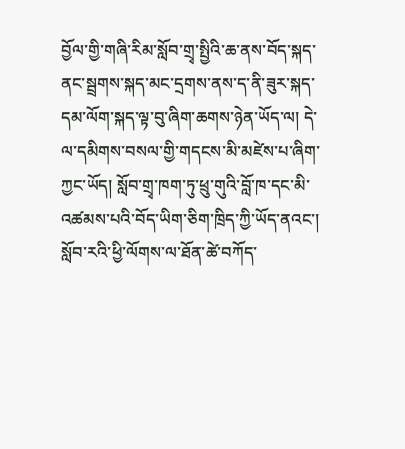བྱོལ་གྱི་གཞི་རིམ་སློབ་གྲྭ་སྤྱིའི་ཆ་ནས་བོད་སྐད་ནང་སྦྲགས་སྐད་མང་དྲགས་ནས་ད་ནི་ཟུར་སྐད་དམ་ལོག་སྐད་ལྟ་བུ་ཞིག་ཆགས་ཉེན་ཡོད་ལ། དེ་ལ་དམིགས་བསལ་གྱི་གདངས་མི་མཛེས་པ་ཞིག་ཀྱང་ཡོད། སློབ་གྲྭ་ཁག་ཏུ་ཕྲུ་གུའི་བློ་ཁ་དང་མི་འཚམས་པའི་བོད་ཡིག་ཅིག་ཁྲིད་ཀྱི་ཡོད་ནའང་། སློབ་རའི་ཕྱི་ལོགས་ལ་ཐོན་ཚེ་བཀོད་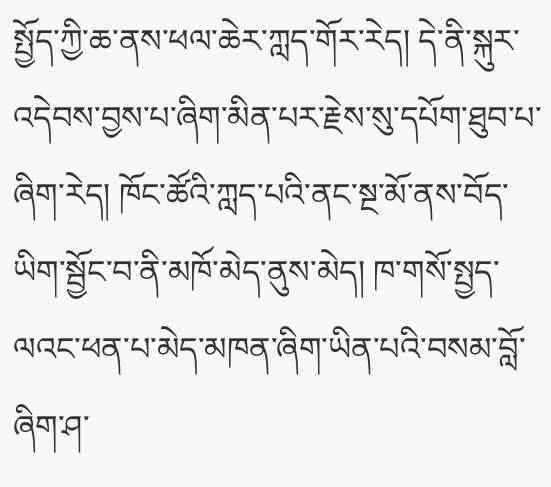སྤྱོད་ཀྱི་ཆ་ནས་ཕལ་ཆེར་ཀླད་གོར་རེད། དེ་ནི་སྐུར་འདེབས་བྱས་པ་ཞིག་མིན་པར་རྗེས་སུ་དཔོག་ཐུབ་པ་ཞིག་རེད། ཁོང་ཚོའི་ཀླད་པའི་ནང་སྔ་མོ་ནས་བོད་ཡིག་སྦྱོང་བ་ནི་མཁོ་མེད་ནུས་མེད། ཁ་གསོ་སྤྱད་ལའང་ཕན་པ་མེད་མཁན་ཞིག་ཡིན་པའི་བསམ་བློ་ཞིག་ཤ་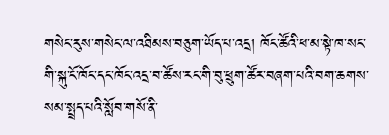གསེང་རུས་གསེང་ལ་འཐིམས་བཅུག་ཡོད་པ་འདྲ། ཁོང་ཚོའི་ཕ་མ་སྟེ་ཁ་སང་གི་སྐུ་ངོ་ཁོང་དང་ཁོང་འདྲ་བ་ཚོས་རང་གི་བུ་ཕྲུག་ཚོར་བཞག་པའི་བག་ཆགས་སམ་སྤྲད་པའི་སློབ་གསོ་ནི་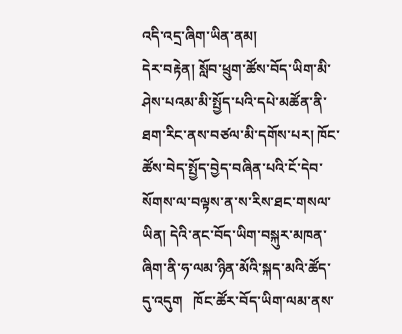འདི་འདྲ་ཞིག་ཡིན་ནམ།
དེར་བརྟེན། སློབ་ཕྲུག་ཚོས་བོད་ཡིག་མི་ཤེས་པའམ་མི་སྤྱོད་པའི་དཔེ་མཚོན་ནི་ཐག་རིང་ནས་བཙལ་མི་དགོས་པར། ཁོང་ཚོས་བེད་སྤྱོད་བྱེད་བཞིན་པའི་ངོ་དེབ་སོགས་ལ་བལྟས་ན་ས་རིས་ཐང་གསལ་ཡིན། དེའི་ནང་བོད་ཡིག་བསྐུར་མཁན་ཞིག་ནི་ཧ་ལམ་ཉིན་མོའི་སྐད་མའི་ཚོད་དུ་འདུག   ཁོང་ཚོར་བོད་ཡིག་ལམ་ནས་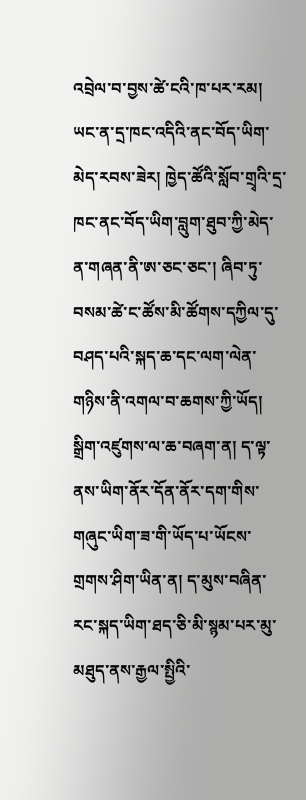འབྲེལ་བ་བྱས་ཚེ་ངའི་ཁ་པར་རམ། ཡང་ན་དྲ་ཁང་འདིའི་ནང་བོད་ཡིག་མེད་རབས་ཟེར། ཁྱེད་ཚོའི་སློབ་གྲྭའི་དྲ་ཁང་ནང་བོད་ཡིག་བླུག་ཐུབ་ཀྱི་མེད་ན་གཞན་ནི་ཨ་ཅང་ཅང་། ཞིབ་ཏུ་བསམ་ཚེ་ང་ཚོས་མི་ཚོགས་དཀྱིལ་དུ་བཤད་པའི་སྐད་ཆ་དང་ལག་ལེན་གཉིས་ནི་འགལ་བ་ཆགས་ཀྱི་ཡོད།
སྒྲིག་འཛུགས་ལ་ཆ་བཞག་ན། ད་ལྟ་ནས་ཡིག་ནོར་དོན་ནོར་དག་གིས་གཞུང་ཡིག་ཟ་གི་ཡོད་པ་ཡོངས་གྲགས་ཤིག་ཡིན་ན། ད་མུས་བཞིན་རང་སྐད་ཡིག་ཐད་ཅི་མི་སྙམ་པར་མུ་མཐུད་ནས་རྒྱལ་སྤྱིའི་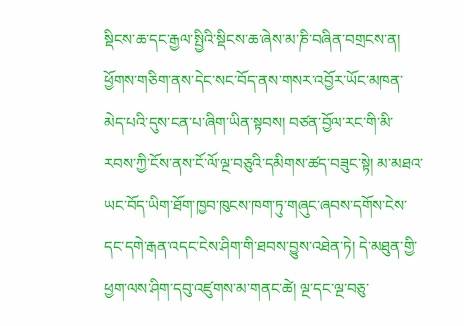སྡིངས་ཆ་དང་རྒྱལ་སྤྱིའི་སྡིངས་ཆ་ཞེས་མ་ཎི་བཞིན་བགྲངས་ན། ཕྱོགས་གཅིག་ནས་དེང་སང་བོད་ནས་གསར་འབྱོར་ཡོང་མཁན་མེད་པའི་དུས་ངན་པ་ཞིག་ཡིན་སྟབས། བཙན་བྱོལ་རང་གི་མི་རབས་ཀྱི་ངོས་ནས་ངོ་ལོ་ལྔ་བཅུའི་དམིགས་ཚད་བཟུང་སྟེ། མ་མཐའ་ཡང་བོད་ཡིག་ཐོག་ཁྱབ་ཁུངས་ཁག་ཏུ་གཞུང་ཞབས་དགོས་ངེས་དང་དགེ་རྒན་འདང་ངེས་ཤིག་གི་ཐབས་བྱུས་འཐེན་ཏེ། དེ་མཐུན་གྱི་ཕྱག་ལས་ཤིག་དབུ་འཛུགས་མ་གནང་ཚེ། ལྔ་དང་ལྔ་བཅུ་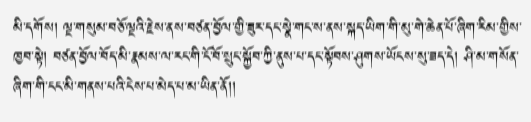མི་དགོས། ལྔ་གསུམ་བཅོ་ལྔའི་རྗེས་ནས་བཙན་བྱོལ་གྱི་ཟུར་དང་སྣེ་གང་ས་ནས་སྐད་ཡིག་གི་མུ་གེ་ཆེན་པོ་ཞིག་རིམ་གྱིས་ཁྱབ་སྟེ། བཙན་བྱོལ་བོད་མི་རྣམས་ལ་རང་གི་ངོ་བོ་སྲུང་སྐྱོབ་ཀྱི་ནུས་པ་དང་སྟོབས་ཤུགས་ཡོངས་སུ་ཟད་དེ། ཤི་མ་གསོན་ཞིག་གི་ངང་མི་གནས་པའི་ངེས་པ་མེད་པ་མ་ཡིན་ནོ།།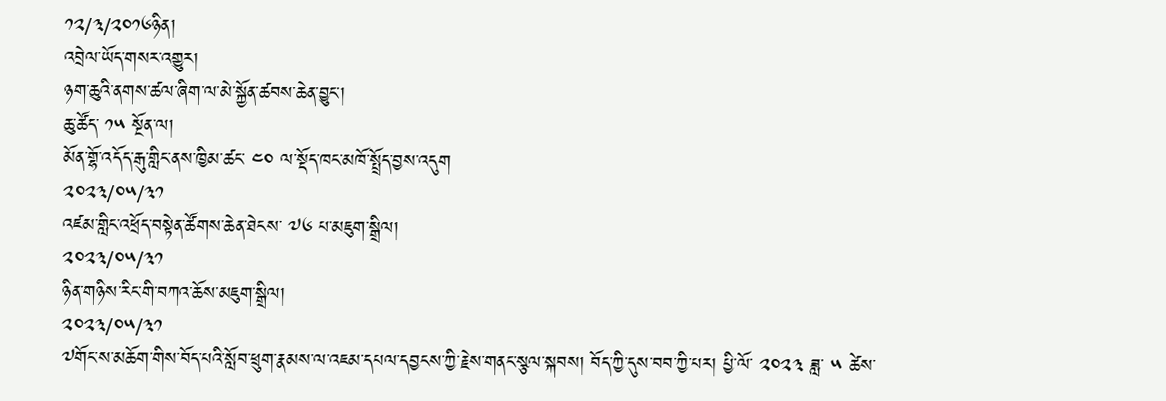༡༢/༣/༢༠༡༦ཉིན།
འབྲེལ་ཡོད་གསར་འགྱུར།
ཉག་ཆུའི་ནགས་ཚལ་ཞིག་ལ་མེ་སྐྱོན་ཚབས་ཆེན་བྱུང་།
ཆུ་ཚོད་ ༡༥ སྔོན་ལ།
མོན་གྷོ་འདོད་རྒུ་གླིང་ནས་ཁྱིམ་ཚང་ ༤༠ ལ་སྡོད་ཁང་མཁོ་སྤྲོད་བྱས་འདུག
༢༠༢༣/༠༥/༣༡
འཛམ་གླིང་འཕྲོད་བསྟེན་ཚོགས་ཆེན་ཐེངས་ ༧༦ པ་མཇུག་སྒྲིལ།
༢༠༢༣/༠༥/༣༡
ཉིན་གཉིས་རིང་གི་བཀའ་ཆོས་མཇུག་སྒྲིལ།
༢༠༢༣/༠༥/༣༡
༧གོང་ས་མཆོག་གིས་བོད་པའི་སློབ་ཕྲུག་རྣམས་ལ་འཇམ་དཔལ་དབྱངས་ཀྱི་རྗེས་གནང་སྩལ་སྐབས། བོད་ཀྱི་དུས་བབ་ཀྱི་པར། པྱི་ལོ་ ༢༠༢༣ ཟླ་ ༥ ཚེས་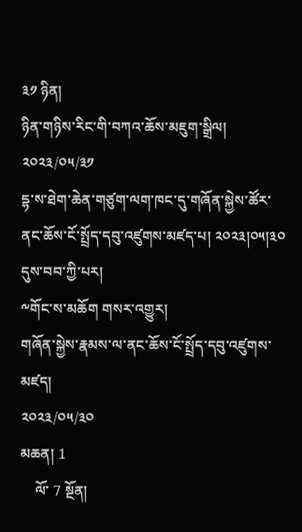༣༡ ཉིན།
ཉིན་གཉིས་རིང་གི་བཀའ་ཆོས་མཇུག་སྒྲིལ།
༢༠༢༣/༠༥/༣༡
དྷ་ས་ཐེག་ཆེན་གཙུག་ལག་ཁང་དུ་གཞོན་སྐྱེས་ཚོར་ནང་ཆོས་ངོ་སྤྲོད་དབུ་འཛུགས་མཛད་པ། ༢༠༢༣།༠༥།༣༠ དུས་བབ་ཀྱི་པར།
༸གོང་ས་མཆོག གསར་འགྱུར།
གཞོན་སྐྱེས་རྣམས་ལ་ནང་ཆོས་ངོ་སྤྲོད་དབུ་འཛུགས་མཛད།
༢༠༢༣/༠༥/༣༠
མཆན། 1
    ལོ་ 7 སྔོན།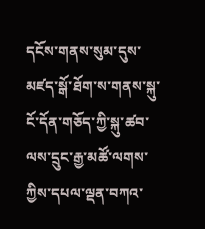དངོས་གནས་སུམ་དུས་མཛད་སྒོ་ཐོག་ས་གནས་སྐུ་ངོ་དོན་གཅོད་ཀྱི་སྐུ་ཚབ་ལས་དྲུང་རྒྱ་མཚོ་ལགས་ཀྱིས་དཔལ་ལྡན་བཀའ་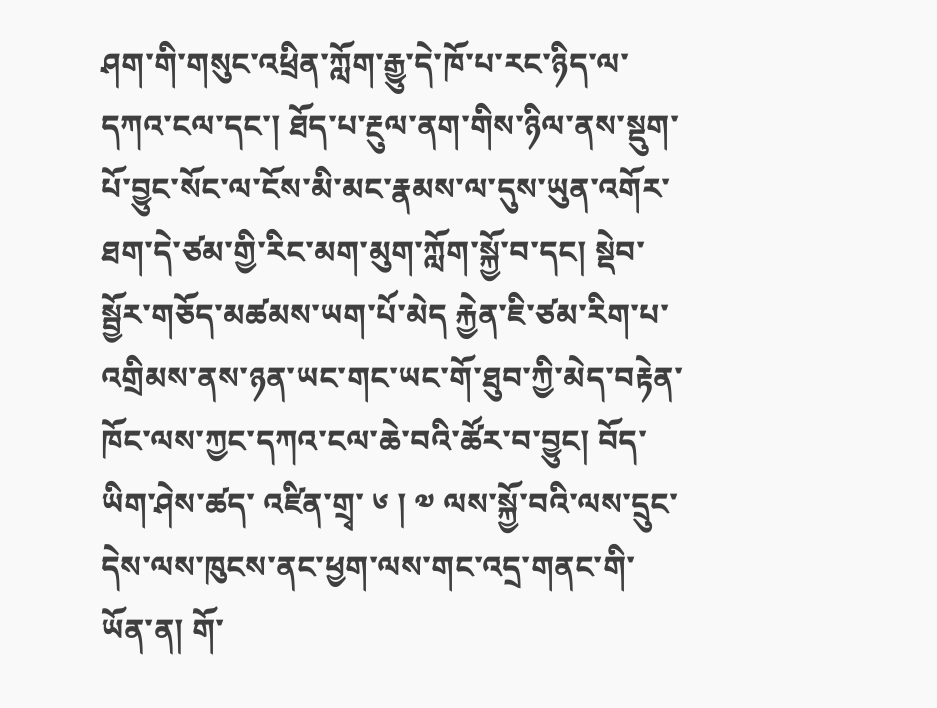ཤག་གི་གསུང་འཕྲིན་ཀློག་རྒྱུ་དེ་ཁོ་པ་རང་ཉིད་ལ་དཀའ་ངལ་དང་། ཐོད་པ་རྔུལ་ནག་གིས་ཉིལ་ནས་སྡུག་པོ་བྱུང་སོང་ལ་ངོས་མི་མང་རྣམས་ལ་དུས་ཡུན་འགོར་ཐག་དེ་ཙམ་གྱི་རིང་མག་མུག་ཀློག་སྐྱོ་བ་དང། སྡེབ་སྦྱོར་གཅོད་མཚམས་ཡག་པོ་མེད རྐྱེན་ཇི་ཙམ་རིག་པ་འགྲིམས་ནས་ཉན་ཡང་གང་ཡང་གོ་ཐུབ་ཀྱི་མེད་བརྟེན་ཁོང་ལས་ཀྱང་དཀའ་ངལ་ཆེ་བའི་ཚོར་བ་བྱུང། བོད་ཡིག་ཤེས་ཚད་ འཛིན་གྲྭ་ ༦ ། ༧ ལས་སྐྱོ་བའི་ལས་དྲུང་དེས་ལས་ཁུངས་ནང་ཕྱག་ལས་གང་འདྲ་གནང་གི་ཡོན་ན། གོ་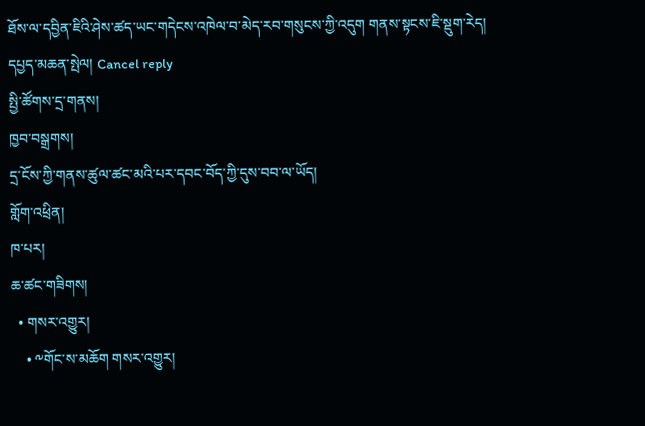ཐོས་ལ་དབྱིན་ཇིའི་ཤེས་ཚད་ཡང་གདེངས་འཁེལ་བ་མེད་རབ་གསུངས་ཀྱི་འདུག གནས་སྟངས་ཇི་སྡུག་རེད།
དཔྱད་མཆན་སྤེལ། Cancel reply
སྤྱི་ཚོགས་དྲ་གནས།
ཁྱབ་བསྒྲགས།
དྲ་ངོས་ཀྱི་གནས་ཚུལ་ཚང་མའི་པར་དབང་བོད་ཀྱི་དུས་བབ་ལ་ཡོད།
གློག་འཕྲིན།
ཁ་པར།
ཆ་ཚང་གཟིགས།
  • གསར་འགྱུར།
    • ༸གོང་ས་མཆོག གསར་འགྱུར།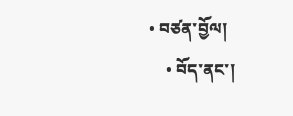• བཙན་བྱོལ།
    • བོད་ནང་།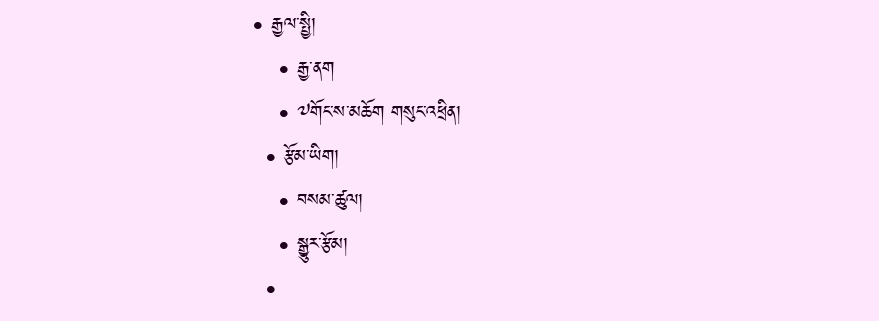• རྒྱལ་སྤྱི།
    • རྒྱ་ནག
    • ༧གོང་ས་མཆོག གསུང་འཕྲིན།
  • རྩོམ་ཡིག།
    • བསམ་ཚུལ།
    • སྒྱུར་རྩོམ།
  •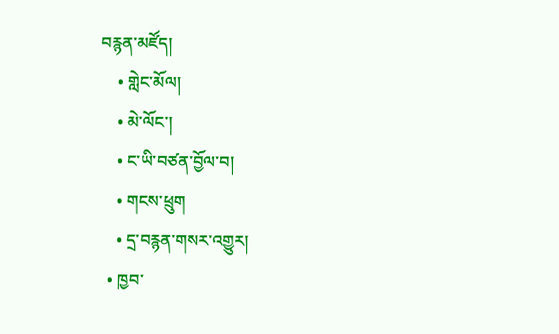བརྙན་མཛོད།
    • གླེང་མོལ།
    • མེ་ལོང་།
    • ང་ཡི་བཙན་བྱོལ་བ།
    • གངས་ཕྲུག
    • དྲ་བརྙན་གསར་འགྱུར།
  • ཁྱབ་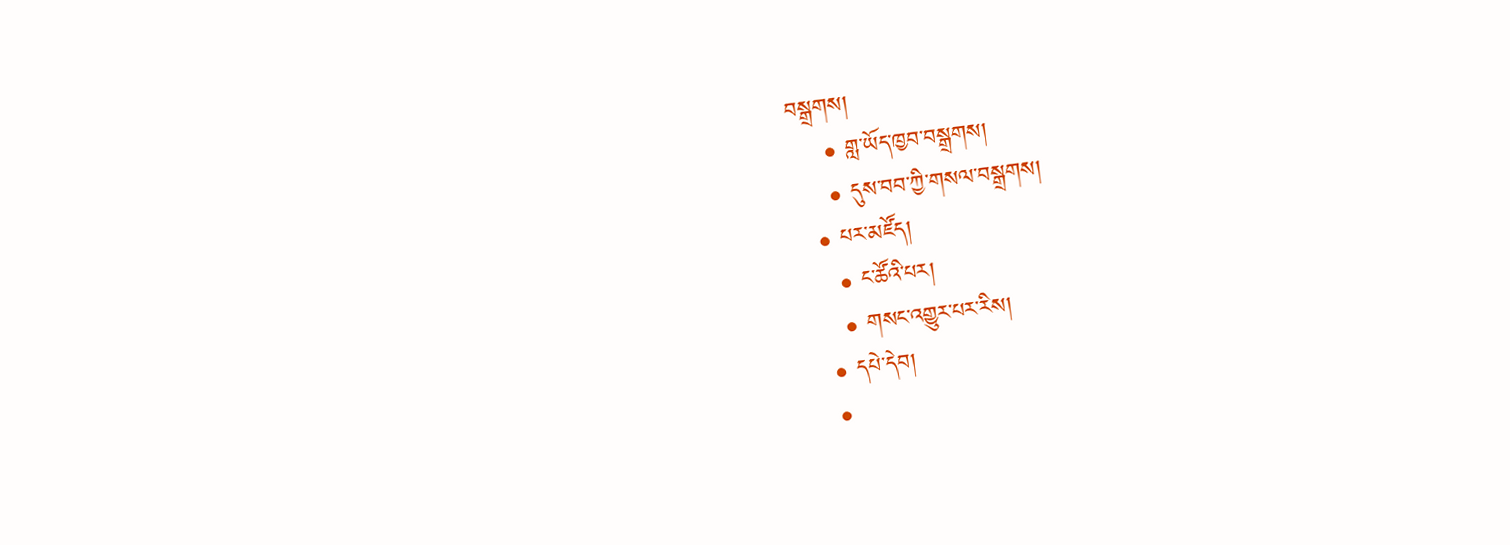བསྒྲགས།
    • གླ་ཡོད་ཁྱབ་བསྒྲགས།
    • དུས་བབ་ཀྱི་གསལ་བསྒྲགས།
  • པར་མཛོད།
    • ང་ཚོའི་པར།
    • གསང་འགྱུར་པར་རིས།
  • དཔེ་དེབ།
  •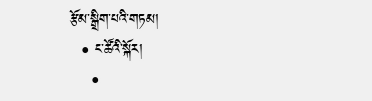རྩོམ་སྒྲིག་པའི་གཏམ།
  • ང་ཚོའི་སྐོར།
    •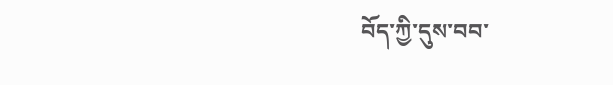བོད་ཀྱི་དུས་བབ་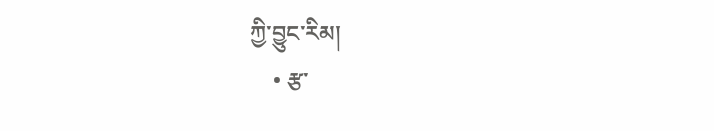ཀྱི་བྱུང་རིམ།
    • རྩ་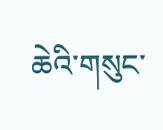ཆེའི་གསུང་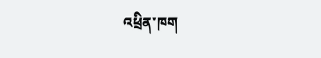འཕྲིན་ཁག